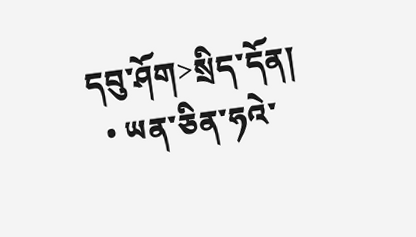དབུ་ཤོག>སྲིད་དོན།
  • ཡན་ཅིན་ཧའེ་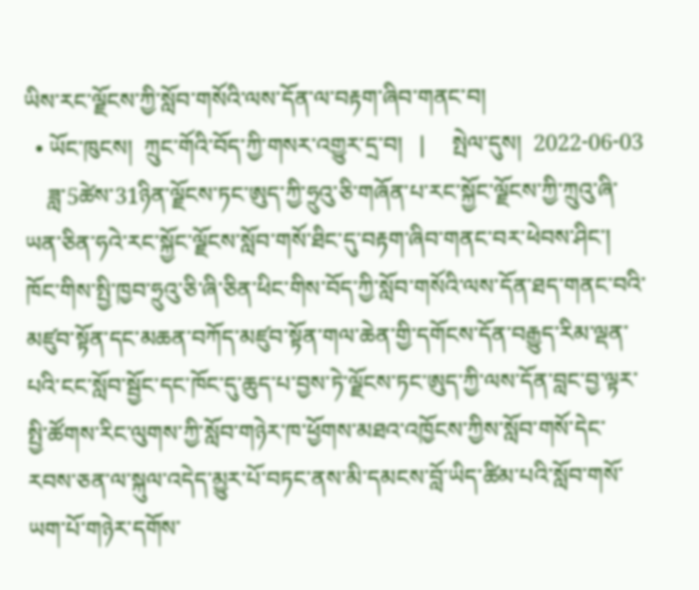ཡིས་རང་ལྗོངས་ཀྱི་སློབ་གསོའི་ལས་དོན་ལ་བརྟག་ཞིབ་གནང་བ།
  • ཡོང་ཁུངས།  ཀྲུང་གོའི་བོད་ཀྱི་གསར་འགྱུར་དྲ་བ།   |     སྤེལ་དུས།  2022-06-03
    ཟླ་5ཚེས་31ཉིན་ལྗོངས་ཏང་ཨུད་ཀྱི་ཧྲུའུ་ཅི་གཞོན་པ་རང་སྐྱོང་ལྗོངས་ཀྱི་ཀྲུའུ་ཞི་ཡན་ཅིན་ཧའེ་རང་སྐྱོང་ལྗོངས་སློབ་གསོ་ཐིང་དུ་བརྟག་ཞིབ་གནང་བར་ཕེབས་ཤིང་། ཁོང་གིས་སྤྱི་ཁྱབ་ཧྲུའུ་ཅི་ཞི་ཅིན་ཕིང་གིས་བོད་ཀྱི་སློབ་གསོའི་ལས་དོན་ཐད་གནང་བའི་མཛུབ་སྟོན་དང་མཆན་བཀོད་མཛུབ་སྟོན་གལ་ཆེན་གྱི་དགོངས་དོན་བརྒྱུད་རིམ་ལྡན་པའི་ངང་སློབ་སྦྱོང་དང་ཁོང་དུ་ཆུད་པ་བྱས་ཏེ་ལྗོངས་ཏང་ཨུད་ཀྱི་ལས་དོན་བླང་བྱ་ལྟར་སྤྱི་ཚོགས་རིང་ལུགས་ཀྱི་སློབ་གཉེར་ཁ་ཕྱོགས་མཐའ་འཁྱོངས་ཀྱིས་སློབ་གསོ་དེང་རབས་ཅན་ལ་སྐུལ་འདེད་མྱུར་པོ་བཏང་ནས་མི་དམངས་བློ་ཡིད་ཚིམ་པའི་སློབ་གསོ་ཡག་པོ་གཉེར་དགོས་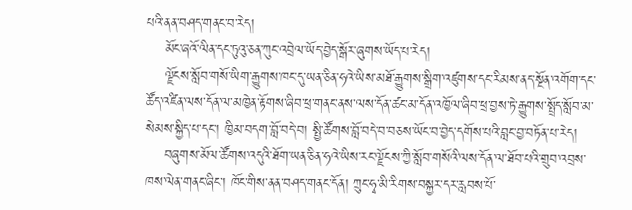པའི་ནན་བཤད་གནང་བ་རེད།
    མོང་ཞའོ་ལིན་དང་ཏུའུ་ཅན་ཀུང་འབྲེལ་ཡོད་བྱེད་སྒོར་ཞུགས་ཡོད་པ་རེད།
    ལྗོངས་སློབ་གསོ་ཡིག་རྒྱུགས་ཁང་དུ་ཡན་ཅིན་ཧའེ་ཡིས་མཐོ་རྒྱུགས་སྒྲིག་འཛུགས་དང་རིམས་ནད་སྔོན་འགོག་དང་ཚོད་འཛིན་ལས་དོན་ལ་མཁྱེན་རྟོགས་ཞིབ་ཕྲ་གནང་ནས་ལས་དོན་ཚང་མ་དོན་འཁྱོལ་ཞིབ་ཕྲ་བྱས་ཏེ་རྒྱུགས་སྤྲོད་སློབ་མ་སེམས་སྐྱིད་པ་དང་། ཁྱིམ་བདག་བློ་བདེ་བ། སྤྱི་ཚོགས་བློ་བདེ་བ་བཅས་ཡོང་བ་བྱེད་དགོས་པའི་བླང་བྱ་བཏོན་པ་རེད།
    བཞུགས་མོལ་ཚོགས་འདུའི་ཐོག་ཡན་ཅིན་ཧའེ་ཡིས་རང་ལྗོངས་ཀྱི་སློབ་གསོའི་ལས་དོན་ལ་ཐོབ་པའི་གྲུབ་འབྲས་ཁས་ལེན་གནང་ཞིང་། ཁོང་གིས་ནན་བཤད་གནང་དོན། ཀྲུང་ཧྭ་མི་རིགས་བསྐྱར་དར་རླབས་པོ་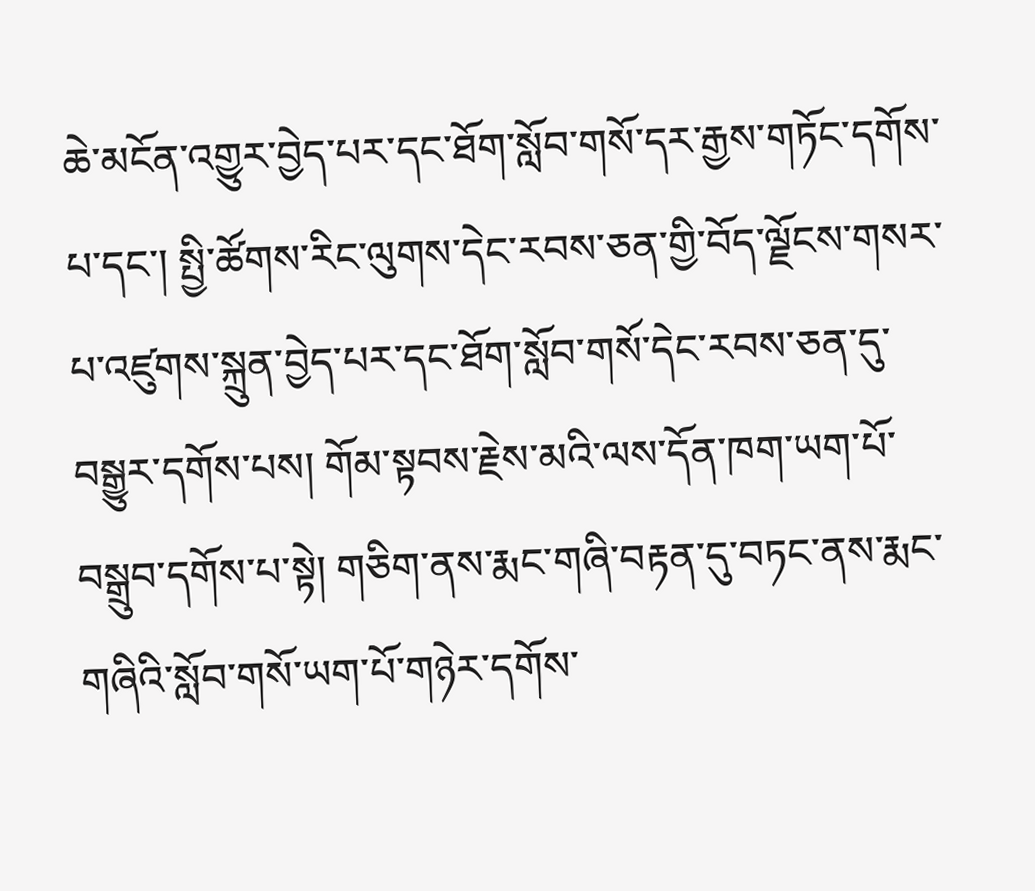ཆེ་མངོན་འགྱུར་བྱེད་པར་དང་ཐོག་སློབ་གསོ་དར་རྒྱས་གཏོང་དགོས་པ་དང་། སྤྱི་ཚོགས་རིང་ལུགས་དེང་རབས་ཅན་གྱི་བོད་ལྗོངས་གསར་པ་འཛུགས་སྐྲུན་བྱེད་པར་དང་ཐོག་སློབ་གསོ་དེང་རབས་ཅན་དུ་བསྒྱུར་དགོས་པས། གོམ་སྟབས་རྗེས་མའི་ལས་དོན་ཁག་ཡག་པོ་བསྒྲུབ་དགོས་པ་སྟེ། གཅིག་ནས་རྨང་གཞི་བརྟན་དུ་བཏང་ནས་རྨང་གཞིའི་སློབ་གསོ་ཡག་པོ་གཉེར་དགོས་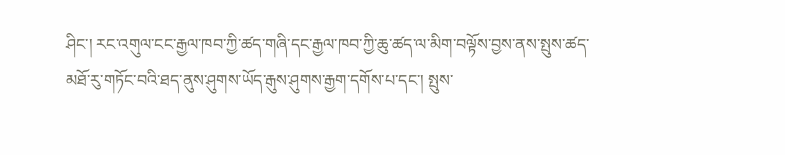ཤིང་། རང་འགུལ་ངང་རྒྱལ་ཁབ་ཀྱི་ཚད་གཞི་དང་རྒྱལ་ཁབ་ཀྱི་ཆུ་ཚད་ལ་མིག་བལྟོས་བྱས་ནས་སྤུས་ཚད་མཐོ་རུ་གཏོང་བའི་ཐད་ནུས་ཤུགས་ཡོད་རྒུས་ཤུགས་རྒྱག་དགོས་པ་དང་། སྤུས་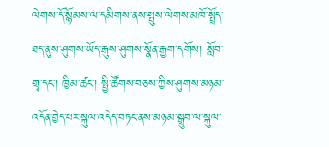ལེགས་དོ་སྙོམས་ལ་དམིགས་ནས་སྤུས་ལེགས་མཁོ་སྤྲོད་ཐད་ནུས་ཤུགས་ཡོད་རྒུས་ཤུགས་སྣོན་རྒྱག་དགོས། སློབ་གྲྭ་དང་། ཁྱིམ་ཚང་། སྤྱི་ཚོགས་བཅས་ཀྱིས་ཤུགས་མཉམ་འདོན་བྱེད་པར་སྐུལ་འདེད་བཏང་ནས་མཉམ་སྒྲུབ་ལ་སྐུལ་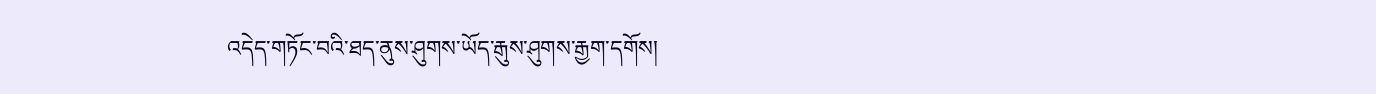འདེད་གཏོང་བའི་ཐད་ནུས་ཤུགས་ཡོད་རྒུས་ཤུགས་རྒྱག་དགོས།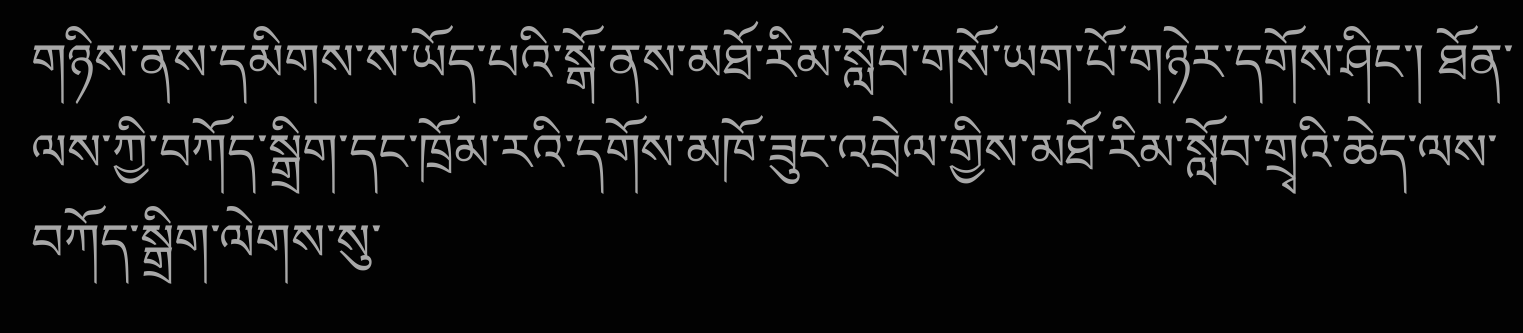གཉིས་ནས་དམིགས་ས་ཡོད་པའི་སྒོ་ནས་མཐོ་རིམ་སློབ་གསོ་ཡག་པོ་གཉེར་དགོས་ཤིང་། ཐོན་ལས་ཀྱི་བཀོད་སྒྲིག་དང་ཁྲོམ་རའི་དགོས་མཁོ་ཟུང་འབྲེལ་གྱིས་མཐོ་རིམ་སློབ་གྲྭའི་ཆེད་ལས་བཀོད་སྒྲིག་ལེགས་སུ་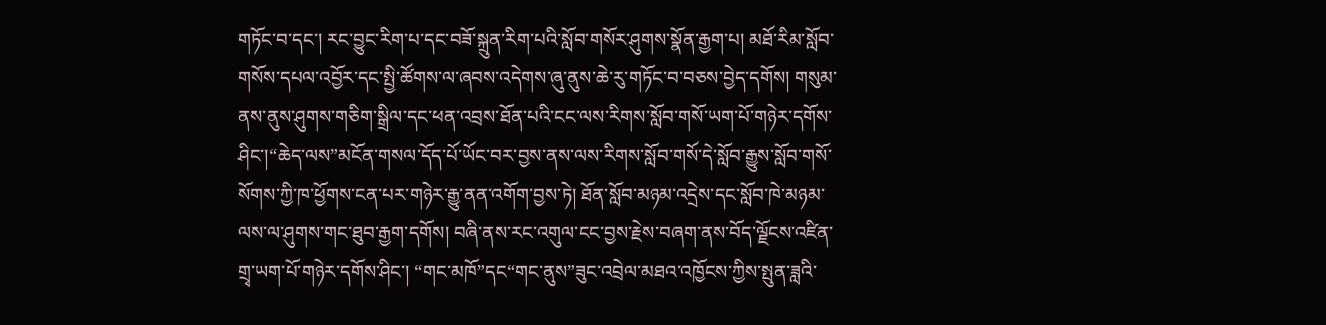གཏོང་བ་དང་། རང་བྱུང་རིག་པ་དང་བཟོ་སྐྲུན་རིག་པའི་སློབ་གསོར་ཤུགས་སྣོན་རྒྱག་པ། མཐོ་རིམ་སློབ་གསོས་དཔལ་འབྱོར་དང་སྤྱི་ཚོགས་ལ་ཞབས་འདེགས་ཞུ་ནུས་ཆེ་རུ་གཏོང་བ་བཅས་བྱེད་དགོས། གསུམ་ནས་ནུས་ཤུགས་གཅིག་སྒྲིལ་དང་ཕན་འབྲས་ཐོན་པའི་ངང་ལས་རིགས་སློབ་གསོ་ཡག་པོ་གཉེར་དགོས་ཤིང་།“ཆེད་ལས”མངོན་གསལ་དོད་པོ་ཡོང་བར་བྱས་ནས་ལས་རིགས་སློབ་གསོ་དེ་སློབ་རྒྱུས་སློབ་གསོ་སོགས་ཀྱི་ཁ་ཕྱོགས་ངན་པར་གཉེར་རྒྱུ་ནན་འགོག་བྱས་ཏེ། ཐོན་སློབ་མཉམ་འདྲེས་དང་སློབ་ཁེ་མཉམ་ལས་ལ་ཤུགས་གང་ཐུབ་རྒྱག་དགོས། བཞི་ནས་རང་འགུལ་ངང་བྱས་རྗེས་བཞག་ནས་བོད་ལྗོངས་འཛིན་གྲྭ་ཡག་པོ་གཉེར་དགོས་ཤིང་། “གང་མཁོ”དང“གང་ནུས”ཟུང་འབྲེལ་མཐའ་འཁྱོངས་ཀྱིས་སྤུན་ཟླའི་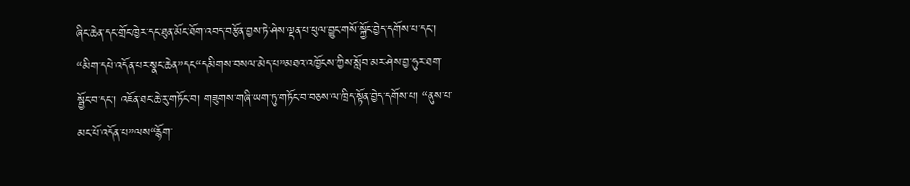ཞིང་ཆེན་དང་གྲོང་ཁྱེར་དང་ཐུན་མོང་ཐོག་འབད་བརྩོན་བྱས་ཏེ་ཤེས་ལྡན་པ་ཕུལ་བྱུང་གསོ་སྐྱོང་བྱེད་དགོས་པ་དང་། “མིག་དཔེ་འདོན་པར་སྣང་ཆེན”དང“དམིགས་བསལ་མེད་པ”མཐའ་འཁྱོངས་ཀྱིས་སློབ་མར་ཤེས་བྱ་ཧུར་ཐག་སྦྱོང་བ་དང་། འཇོན་ཐང་ཆེ་རུ་གཏོང་བ། གཟུགས་གཞི་ཡག་ཏུ་གཏོང་བ་བཅས་ལ་ཁྲིད་སྟོན་བྱེད་དགོས་པ། “ནུས་པ་མང་པོ་འདོན་པ”ལས“རྙོག་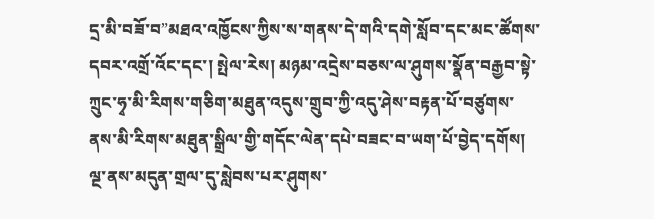དྲ་མི་བཟོ་བ”མཐའ་འཁྱོངས་ཀྱིས་ས་གནས་དེ་གའི་དགེ་སློབ་དང་མང་ཚོགས་དབར་འགྲོ་འོང་དང་། སྤེལ་རེས། མཉམ་འདྲེས་བཅས་ལ་ཤུགས་སྣོན་བརྒྱབ་སྟེ་ཀྲུང་ཧྭ་མི་རིགས་གཅིག་མཐུན་འདུས་གྲུབ་ཀྱི་འདུ་ཤེས་བརྟན་པོ་བཙུགས་ནས་མི་རིགས་མཐུན་སྒྲིལ་གྱི་གདོང་ལེན་དཔེ་བཟང་བ་ཡག་པོ་བྱེད་དགོས། ལྔ་ནས་མདུན་གྲལ་དུ་སླེབས་པར་ཤུགས་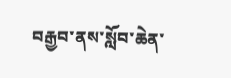བརྒྱབ་ནས་སློབ་ཆེན་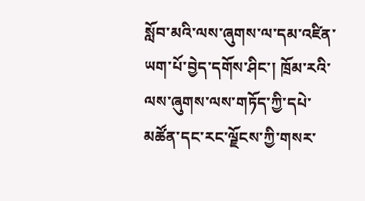སློབ་མའི་ལས་ཞུགས་ལ་དམ་འཛིན་ཡག་པོ་བྱེད་དགོས་ཤིང་། ཁྲོམ་རའི་ལས་ཞུགས་ལས་གཏོད་ཀྱི་དཔེ་མཚོན་དང་རང་ལྗོངས་ཀྱི་གསར་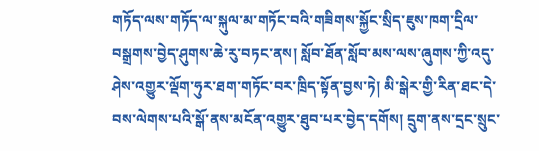གཏོད་ལས་གཏོད་ལ་སྐུལ་མ་གཏོང་བའི་གཟིགས་སྐྱོང་སྲིད་ཇུས་ཁག་དྲིལ་བསྒྲགས་བྱེད་ཤུགས་ཆེ་རུ་བཏང་ནས། སློབ་ཐོན་སློབ་མས་ལས་ཞུགས་ཀྱི་འདུ་ཤེས་འགྱུར་ལྡོག་ཧུར་ཐག་གཏོང་བར་ཁྲིད་སྟོན་བྱས་ཏེ། མི་སྒེར་གྱི་རིན་ཐང་དེ་བས་ལེགས་པའི་སྒོ་ནས་མངོན་འགྱུར་ཐུབ་པར་བྱེད་དགོས། དྲུག་ནས་དྲང་སྲུང་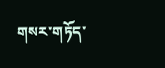གསར་གཏོད་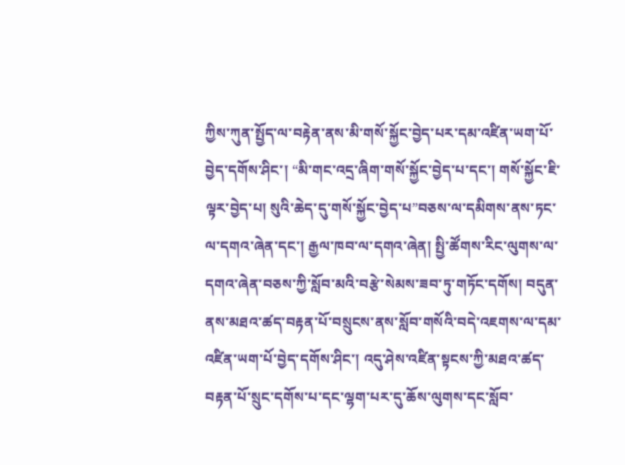ཀྱིས་ཀུན་སྤྱོད་ལ་བརྟེན་ནས་མི་གསོ་སྐྱོང་བྱེད་པར་དམ་འཛིན་ཡག་པོ་བྱེད་དགོས་ཤིང་། “མི་གང་འདྲ་ཞིག་གསོ་སྐྱོང་བྱེད་པ་དང་། གསོ་སྐྱོང་ཇི་ལྟར་བྱེད་པ། སུའི་ཆེད་དུ་གསོ་སྐྱོང་བྱེད་པ”བཅས་ལ་དམིགས་ནས་ཏང་ལ་དགའ་ཞེན་དང་། རྒྱལ་ཁབ་ལ་དགའ་ཞེན། སྤྱི་ཚོགས་རིང་ལུགས་ལ་དགའ་ཞེན་བཅས་ཀྱི་སློབ་མའི་བརྩེ་སེམས་ཟབ་ཏུ་གཏོང་དགོས། བདུན་ནས་མཐའ་ཚད་བརྟན་པོ་བསྲུངས་ནས་སློབ་གསོའི་བདེ་འཇགས་ལ་དམ་འཛིན་ཡག་པོ་བྱེད་དགོས་ཤིང་། འདུ་ཤེས་འཛིན་སྟངས་ཀྱི་མཐའ་ཚད་བརྟན་པོ་སྲུང་དགོས་པ་དང་ལྷག་པར་དུ་ཆོས་ལུགས་དང་སློབ་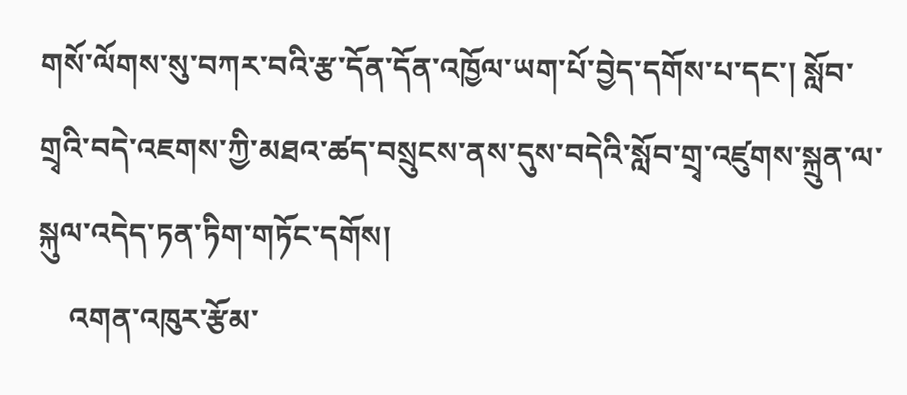གསོ་ལོགས་སུ་བཀར་བའི་རྩ་དོན་དོན་འཁྱོལ་ཡག་པོ་བྱེད་དགོས་པ་དང་། སློབ་གྲྭའི་བདེ་འཇགས་ཀྱི་མཐའ་ཚད་བསྲུངས་ནས་དུས་བདེའི་སློབ་གྲྭ་འཛུགས་སྐྲུན་ལ་སྐུལ་འདེད་ཏན་ཏིག་གཏོང་དགོས།
    འགན་འཁུར་རྩོམ་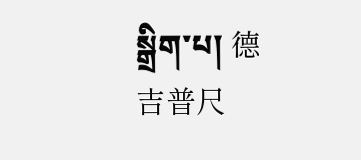སྒྲིག་པ། 德吉普尺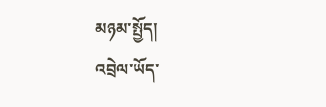མཉམ་སྤྱོད།
འབྲེལ་ཡོད་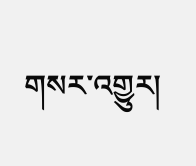གསར་འགྱུར།